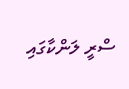ސްރީ ލަންކާގައި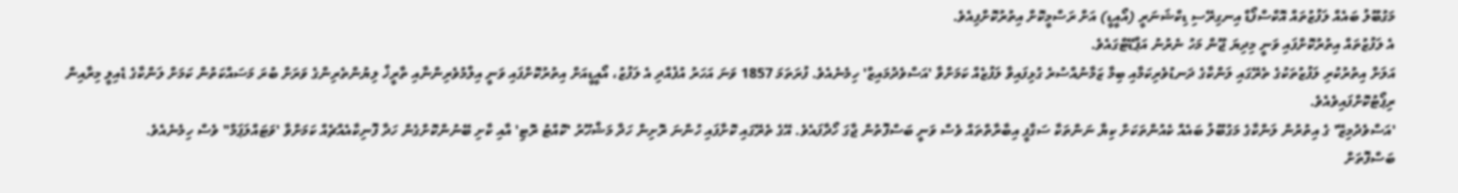މަގުބޫލު ބައެއް ލަފުޒުތައް އޮކްސްފޯޑް އިނގިރޭސި ޑިކްޝަނަރީ (އޯއީޑީ) އަށް ރަސްމީކޮށް އިތުރުކޮށްފިއެވެ.
އެ ލަފުޒުތައް އިތުރުކޮށްފައި ވަނީ މިދިޔަ ޖޫން މަހު ނެރުނު އަޕްޑޭޓްގައެވެ.
އަލަށް އިތުރުކުރި ލަފުޒުތަކުގެ ތެރޭގައި ލަންކާގެ ދަނޑުވެރިކަމާއި ބިމާ ޒަމާނުއްސުރެ ގުޅިފައިވާ ލަފުޒެއް ކަމަށްވާ 'އަސްވެދުމައިޒް' ހިމެނެއެވެ. ފުރަތަމަ 1857 ވަނަ އަހަރު އުފެއްދި އެ ލަފުޒު، އޯއީޑީއަށް އިތުރުކޮށްފައި ވަނީ އިލްމުވެރިންނާއި ތާރީޚް ލިޔުންތެރިންގެ ވަރަށް ބުރަ މަސައްކަތުން ކަމަށް ލަންކާގެ ޑެއިލީ މިރާއިން ރިޕޯޓުކޮށްފައިވެއެވެ.
'އަސްވެދުމިޒޭ' ގެ އިތުރުން ލަންކާގެ މަގުބޫލު ބައެއް ކެއުންތަކަށް ކިޔާ ނަންތަކާ ސަގާފީ އިބާރާތްތައް ވެސް ވަނީ ބަސްފޮތުން ޖާގަ ހޯދާފައެވެ. އޭގެ ތެރޭގައި ކޮށާފައި ހުންނަ ރޮށިން ހަދާ މަޝްހޫރު 'ކޮއްޓު ރޮޓި' އާއި ކާށި ބޭނުންކޮށްގެން ހަދާ ފޮނިކާއެއްޗެއް ކަމަށްވާ 'ވަޓައްލަޕަމް" ވެސް ހިމެނެއެވެ.
ބަސްފޮތަށް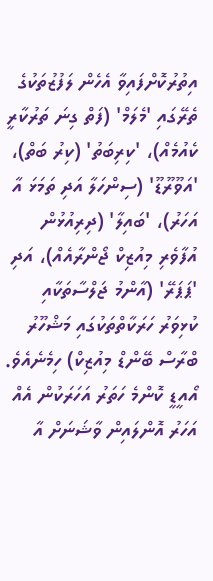އިތުރުކޮށްފައިވާ އެހެން ލަފުޒުތަކުގެ ތެރޭގައި 'މެލަމް' (ފަތް ގިނަ ތަރުކާރީ ކެއުމެއް)، 'ކިރިބަތު' (ކިރު ބަތް)، 'އަވޫރޫޑޫ' (ސިންހަލާ އަދި ތަމަޅަ އާ އަހަރު)، 'ބައިލާ' (ދިރިއުޅުން އުފާވެރި މިއުޒިކް ޖޯންރާއެއް)، އަދި 'ޕަޕަރޭ' (އާންމު ޖަލްސާތަކާއި ކުޅިވަރު ހަރަކާތްތަކުގައި މަޝްހޫރު ބްރާސް ބޭންޑް މިއުޒިކް) ހިމެނެއެވެ.
އޯއީޑީ ކޮންމެ ހަތަރު އަހަރަކުން އެއް އަހަރު އޮންލައިން ވާޝަނަށް އާ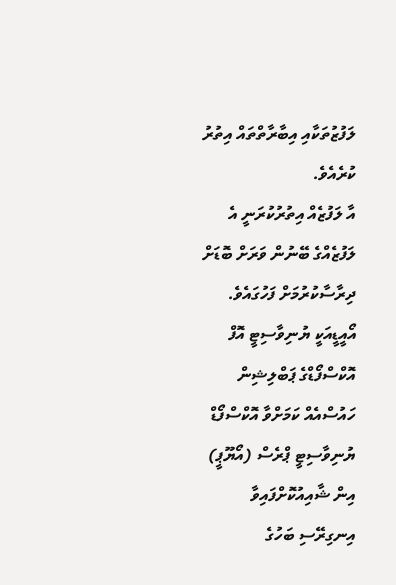ލަފުޒުތަކާއި އިބާރާތްތައް އިތުރު ކުރެއެވެ.
އާ ލަފުޒެއް އިތުރުކުރަނީ އެ ލަފުޒެއްގެ ބޭނުން ވަރަށް ބޮޑަށް ދިރާސާކުރުމަށް ފަހުގައެވެ. އޯއީޑީއަކީ ޔުނިވާސިޓީ އޮފް އޮކްސްފޯޑްގެ ޕަބްލިޝިން ހައުސްއެއް ކަމަށްވާ އޮކްސްފޯޑް ޔުނިވާސިޓީ ޕްރެސް (އޯޔޫޕީ) އިން ޝާއިއުކޮށްފައިވާ އިނގިރޭސި ބަހުގެ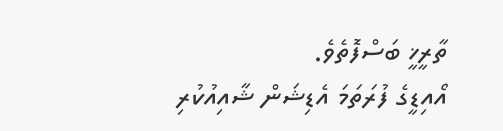ތާރީޚީ ބަސްފޮތެވެ.
އޯއިޑީގެ ފުރަތަމަ އެޑިޝަން ޝާއިއުކުރި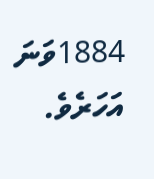1884ވަނަ އަހަރެވެ.